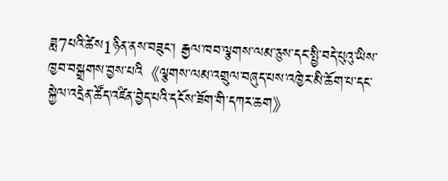ཟླ7པའི་ཚེས1ཉིན་ནས་བཟུང་། རྒྱལ་ཁབ་ལྕགས་ལམ་ཅུས་དང་སྤྱི་བདེ་པུའུ་ཡིས་ཁྱབ་བསྒྲགས་བྱས་པའི《ལྕགས་ལམ་འགྲུལ་བཞུད་པས་འཁྱེར་མི་ཆོག་པ་དང་སྐྱེལ་འདྲེན་ཚོད་འཛིན་བྱེད་པའི་དངོས་ཟོག་གི་དཀར་ཆག》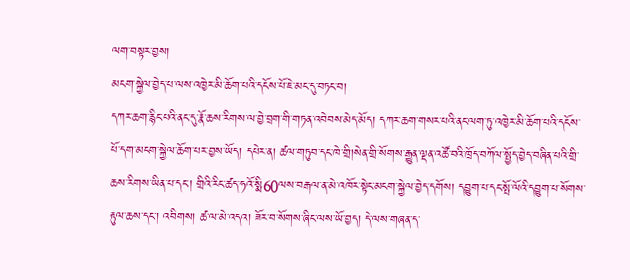ལག་བསྟར་བྱས།
མངག་སྐྱེལ་བྱེད་པ་ལས་འཁྱེར་མི་ཆོག་པའི་དངོས་པོ་ཇེ་མང་དུ་བཏང་བ།
དཀར་ཆག་རྙིང་པའི་ནང་དུ་རྣོ་ཆས་རིགས་ལ་བྱེ་བྲག་གི་གཏན་འབེབས་མེད་མོད། དཀར་ཆག་གསར་པའི་ནང་ལག་ཏུ་འཁྱེར་མི་ཆོག་པའི་དངོས་པོ་དག་མངག་སྐྱེལ་ཆོག་པར་བྱས་ཡོད། དཔེར་ན། ཚལ་གཏུབ་དང་ཁེ་གྲི།སེན་གྲི་སོགས་རྒྱུན་ལྡན་འཚོ་བའི་ཁྲོད་བཀོལ་སྤྱོད་བྱེད་བཞིན་པའི་གྲི་ཆས་རིགས་ཡིན་པ་དང་། གྲིའི་རིང་ཚད་ཧའོ་སྨི60ལས་བརྒལ་ན་མེ་འཁོར་སྟེང་མངག་སྐྱེལ་བྱེད་དགོས། དབྱུག་པ་དང་སྤོ་ལོའི་དབྱུག་པ་སོགས་རྟུལ་ཆས་དང་། འབིགས། ཚ་ལ་མེ་འདའ། ཟོར་བ་སོགས་ཞིང་ལས་ཡོ་བྱད། དེ་ལས་གཞན་ད་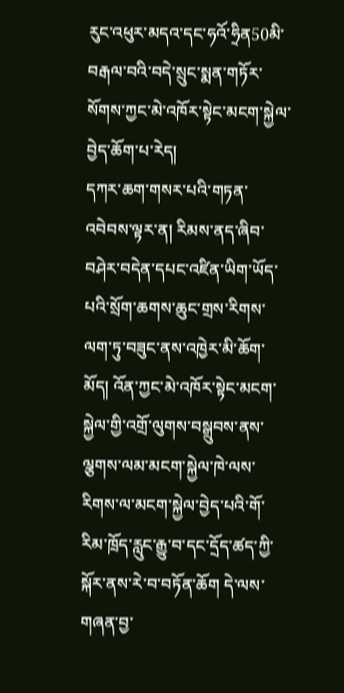རུང་འཕུར་མདའ་དང་ཧའོ་ཧྲིན50མི་བརྒལ་བའི་བདེ་སྲུང་སྨན་གཏོར་སོགས་ཀྱང་མེ་འཁོར་སྟེང་མངག་སྐྱེལ་བྱེད་ཆོག་པ་རེད།
དཀར་ཆག་གསར་པའི་གཏན་འབེབས་ལྟར་ན། རིམས་ནད་ཞིབ་བཤེར་བདེན་དཔང་འཛིན་ཡིག་ཡོད་པའི་སྲོག་ཆགས་ཆུང་གྲས་རིགས་ལག་ཏུ་བཟུང་ནས་འཁྱེར་མི་ཆོག་མོད། འོན་ཀྱང་མེ་འཁོར་སྟེང་མངག་སྐྱེལ་གྱི་འགྲོ་ལུགས་བསྒྲུབས་ནས་ལྕགས་ལམ་མངག་སྐྱེལ་ཁེ་ལས་རིགས་ལ་མངག་སྐྱེལ་བྱེད་པའི་གོ་རིམ་ཁྲོད་རླུང་རྒྱུ་བ་དང་དྲོད་ཚད་ཀྱི་སྐོར་ནས་རེ་བ་བཏོན་ཆོག དེ་ལས་གཞན་བྱ་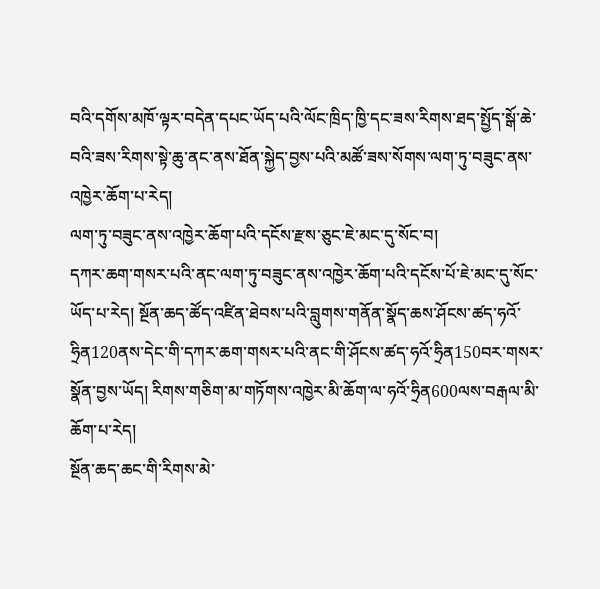བའི་དགོས་མཁོ་ལྟར་བདེན་དཔང་ཡོད་པའི་ལོང་ཁྲིད་ཁྱི་དང་ཟས་རིགས་ཐད་སྤྱོད་སྒོ་ཆེ་བའི་ཟས་རིགས་སྟེ་ཆུ་ནང་ནས་ཐོན་སྐྱེད་བྱས་པའི་མཚོ་ཟས་སོགས་ལག་ཏུ་བཟུང་ནས་འཁྱེར་ཆོག་པ་རེད།
ལག་ཏུ་བཟུང་ནས་འཁྱེར་ཆོག་པའི་དངོས་རྫས་ཅུང་ཇེ་མང་དུ་སོང་བ།
དཀར་ཆག་གསར་པའི་ནང་ལག་ཏུ་བཟུང་ནས་འཁྱེར་ཆོག་པའི་དངོས་པོ་ཇེ་མང་དུ་སོང་ཡོད་པ་རེད། སྔོན་ཆད་ཚོད་འཛིན་ཐེབས་པའི་བླུགས་གནོན་སྣོད་ཆས་ཤོངས་ཚད་ཧའོ་ཧྲིན120ནས་དེང་གི་དཀར་ཆག་གསར་པའི་ནང་གི་ཤོངས་ཚད་ཧའོ་ཧྲིན150བར་གསར་སྣོན་བྱས་ཡོད། རིགས་གཅིག་མ་གཏོགས་འཁྱེར་མི་ཆོག་ལ་ཧའོ་ཧྲིན600ལས་བརྒལ་མི་ཆོག་པ་རེད།
སྔོན་ཆད་ཆང་གི་རིགས་མེ་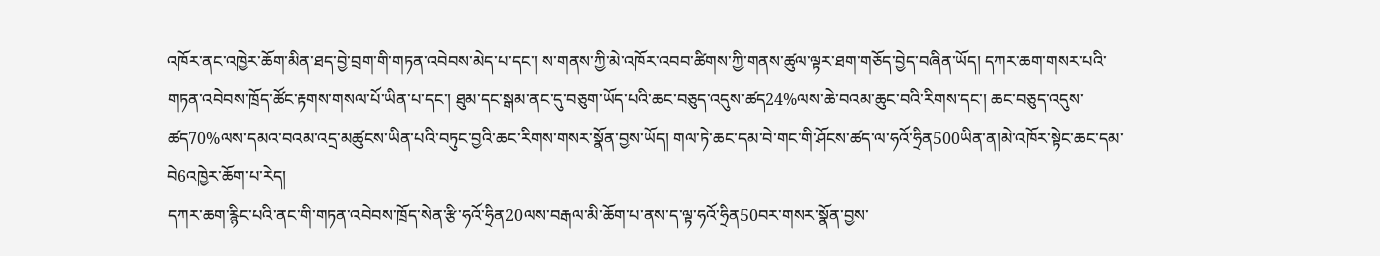འཁོར་ནང་འཁྱེར་ཆོག་མིན་ཐད་བྱེ་བྲག་གི་གཏན་འབེབས་མེད་པ་དང་། ས་གནས་ཀྱི་མེ་འཁོར་འབབ་ཚིགས་ཀྱི་གནས་ཚུལ་ལྟར་ཐག་གཅོད་བྱེད་བཞིན་ཡོད། དཀར་ཆག་གསར་པའི་གཏན་འབེབས་ཁྲོད་ཚོང་རྟགས་གསལ་པོ་ཡིན་པ་དང་། ཐུམ་དང་སྒམ་ནང་དུ་བཅུག་ཡོད་པའི་ཆང་བཅུད་འདུས་ཚད24%ལས་ཆེ་བའམ་ཆུང་བའི་རིགས་དང་། ཆང་བཅུད་འདུས་ཚད70%ལས་དམའ་བའམ་འདྲ་མཚུངས་ཡིན་པའི་བཏུང་བྱའི་ཆང་རིགས་གསར་སྣོན་བྱས་ཡོད། གལ་ཏེ་ཆང་དམ་བེ་གང་གི་ཤོངས་ཚད་ལ་ཧའོ་ཧྲིན500ཡིན་ན།མེ་འཁོར་སྟེང་ཆང་དམ་བེ6འཁྱེར་ཆོག་པ་རེད།
དཀར་ཆག་རྙིང་པའི་ནང་གི་གཏན་འབེབས་ཁྲོད་སེན་རྩི་ཧའོ་ཧྲིན20ལས་བརྒལ་མི་ཆོག་པ་ནས་ད་ལྟ་ཧའོ་ཧྲིན50བར་གསར་སྣོན་བྱས་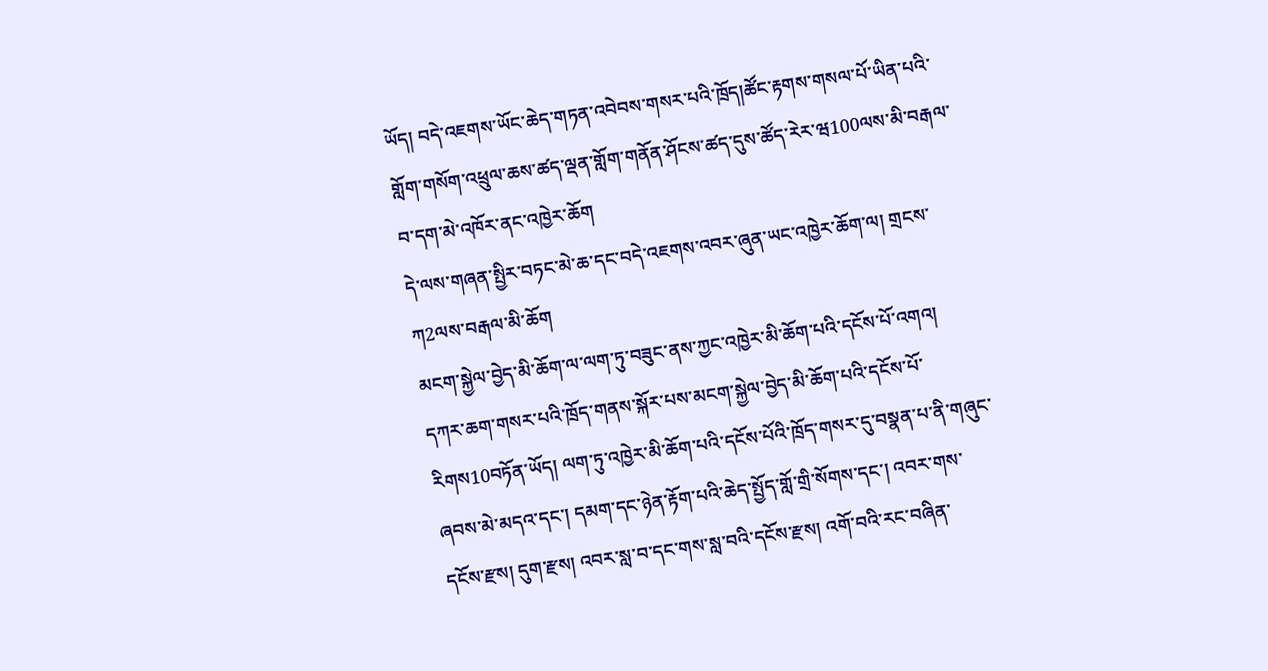ཡོད། བདེ་འཇགས་ཡོང་ཆེད་གཏན་འབེབས་གསར་པའི་ཁྲོད།ཚོང་རྟགས་གསལ་པོ་ཡིན་པའི་གློག་གསོག་འཕྲུལ་ཆས་ཚད་ལྡན་གློག་གནོན་ཤོངས་ཚད་དུས་ཚོད་རེར་ཝ100ལས་མི་བརྒལ་བ་དག་མེ་འཁོར་ནང་འཁྱེར་ཆོག
དེ་ལས་གཞན་སྤྱིར་བཏང་མེ་ཆ་དང་བདེ་འཇགས་འབར་ཞུན་ཡང་འཁྱེར་ཆོག་ལ། གྲངས་ཀ2ལས་བརྒལ་མི་ཆོག
མངག་སྐྱེལ་བྱེད་མི་ཆོག་ལ་ལག་ཏུ་བཟུང་ནས་ཀྱང་འཁྱེར་མི་ཆོག་པའི་དངོས་པོ་འགའ།
དཀར་ཆག་གསར་པའི་ཁྲོད་གནས་སྐོར་པས་མངག་སྐྱེལ་བྱེད་མི་ཆོག་པའི་དངོས་པོ་རིགས10བཏོན་ཡོད། ལག་ཏུ་འཁྱེར་མི་ཆོག་པའི་དངོས་པོའི་ཁྲོད་གསར་དུ་བསྣན་པ་ནི་གཞུང་ཞབས་མེ་མདའ་དང་། དམག་དང་ཉེན་རྟོག་པའི་ཆེད་སྤྱོད་གློ་གྲི་སོགས་དང་། འབར་གས་དངོས་རྫས། དུག་རྫས། འབར་སླ་བ་དང་གས་སླ་བའི་དངོས་རྫས། འགོ་བའི་རང་བཞིན་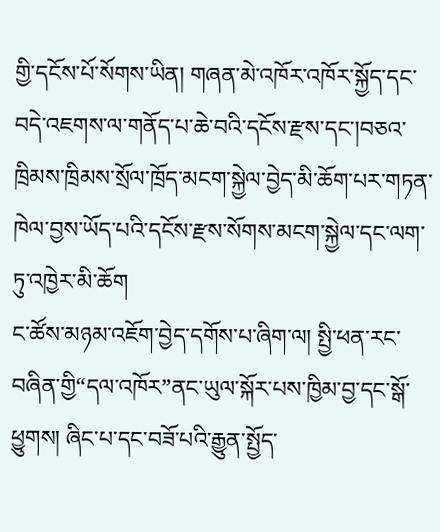གྱི་དངོས་པོ་སོགས་ཡིན། གཞན་མེ་འཁོར་འཁོར་སྐྱོད་དང་བདེ་འཇགས་ལ་གནོད་པ་ཆེ་བའི་དངོས་རྫས་དང་།བཅའ་ཁྲིམས་ཁྲིམས་སྲོལ་ཁྲོད་མངག་སྐྱེལ་བྱེད་མི་ཆོག་པར་གཏན་ཁེལ་བྱས་ཡོད་པའི་དངོས་རྫས་སོགས་མངག་སྐྱེལ་དང་ལག་ཏུ་འཁྱེར་མི་ཆོག
ང་ཚོས་མཉམ་འཇོག་བྱེད་དགོས་པ་ཞིག་ལ། སྤྱི་ཕན་རང་བཞིན་གྱི“དལ་འཁོར”ནང་ཡུལ་སྐོར་པས་ཁྱིམ་བྱ་དང་སྒོ་ཕྱུགས། ཞིང་པ་དང་བཟོ་པའི་རྒྱུན་སྤྱོད་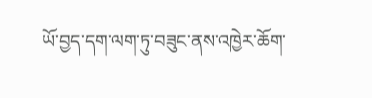ཡོ་བྱད་དག་ལག་ཏུ་བཟུང་ནས་འཁྱེར་ཆོག་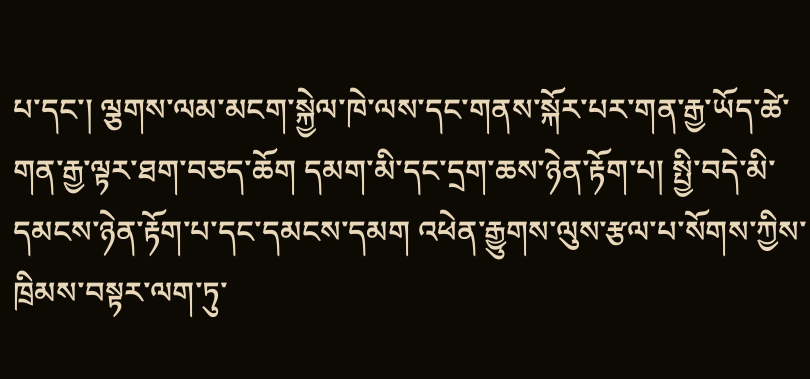པ་དང་། ལྕགས་ལམ་མངག་སྐྱེལ་ཁེ་ལས་དང་གནས་སྐོར་པར་གན་རྒྱ་ཡོད་ཚེ་གན་རྒྱ་ལྟར་ཐག་བཅད་ཆོག དམག་མི་དང་དྲག་ཆས་ཉེན་རྟོག་པ། སྤྱི་བདེ་མི་དམངས་ཉེན་རྟོག་པ་དང་དམངས་དམག འཕེན་རྒྱུགས་ལུས་རྩལ་པ་སོགས་ཀྱིས་ཁྲིམས་བསྟར་ལག་ཏུ་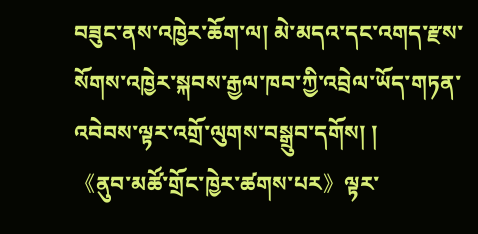བཟུང་ནས་འཁྱེར་ཆོག་ལ། མེ་མདའ་དང་འགད་རྫས་སོགས་འཁྱེར་སྐབས་རྒྱལ་ཁབ་ཀྱི་འབྲེལ་ཡོད་གཏན་འབེབས་ལྟར་འགྲོ་ལུགས་བསྒྲུབ་དགོས། །
《ནུབ་མཚོ་གྲོང་ཁྱེར་ཚགས་པར》ལྟར་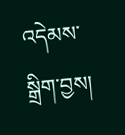འདེམས་སྒྲིག་བྱས།